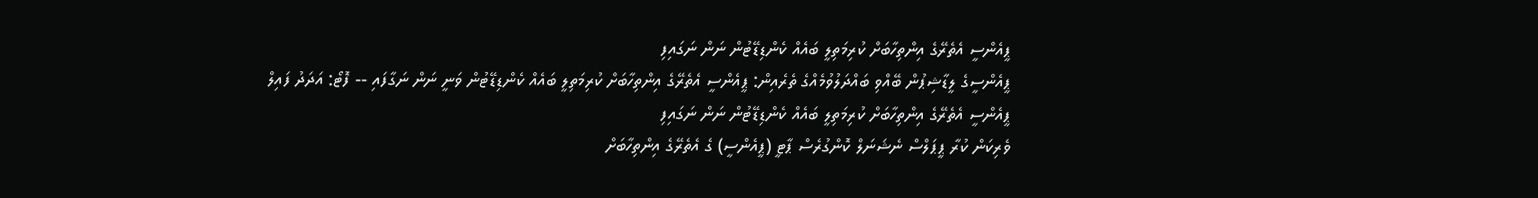ޕީއެންސީ އެތެރޭގެ އިންތިހާބަށް ކުރިމަތިލީ ބައެއް ކެންޑިޑޭޓުން ނަން ނަގައިފި
ޕީއެންސީގެ ލީޑާޝިޕުން ބޭއްވި ބައްދަލުވުމެއްގެ ތެރެއިން: ޕީއެންސީ އެތެރޭގެ އިންތިހާބަށް ކުރިމަތިލީ ބައެއް ކެންޑިޑޭޓުން ވަނީ ނަން ނަގާފައި -- ފޮޓޯ: އަދަދު ފައިލް
ޕީއެންސީ އެތެރޭގެ އިންތިހާބަށް ކުރިމަތިލީ ބައެއް ކެންޑިޑޭޓުން ނަން ނަގައިފި
ވެރިކަން ކުރާ ޕީޕަލްސް ނެޝަނަލް ކޮންގުރެސް ޕާޓީ (ޕީއެންސީ) ގެ އެތެރޭގެ އިންތިހާބަށް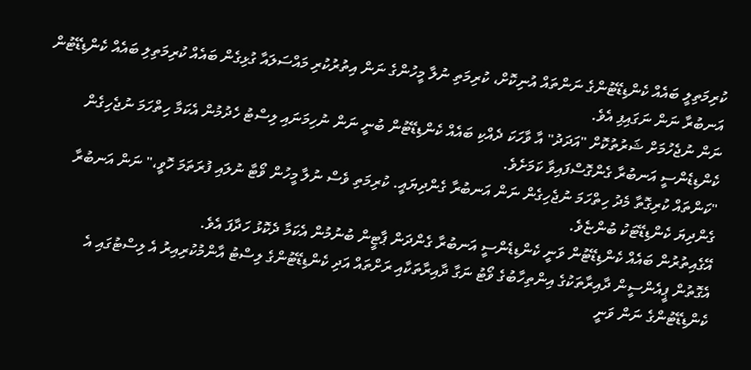ކުރިމަތިލީ ބައެއް ކެންޑިޑޭޓުންގެ ނަންތައް އުނިކޮށް، ކުރިމަތި ނުލާ މީހުންގެ ނަން އިތުރުކުރި މައްސަލައާ ގުޅިގެން ބައެއް ކުރިމަތިލި ބައެއް ކެންޑިޑޭޓުން އަނބުރާ ނަން ނަގައިފި އެވެ.
ނަން ނުޖެހުމަށް ޝަރުތުކޮށް "އަދަދު" އާ ވާހަކަ ދެއްކި ބައެއް ކެންޑިޑޭޓުން ބުނީ ނަން ނުހިމަނައި ލިސްޓު ހެދުމުން އެކަމާ ހިތްހަމަ ނުޖެހިގެން ކެންޑިޑެންސީ އަނބުރާ ގެންގޮސްފައިވާ ކަމަށެވެ.
"ކަންތައް ކުރިގޮތާ މެދު ހިތްހަމަ ނުޖެހިގެން ނަން އަނބުރާ ގެންދިޔައީ. ކުރިމަތި ވެސް ނުލާ މީހުން ވޯޓާ ނުލައި ފުރަތަމަ ހޮވީ،" ނަން އަނބުރާ ގެންދިޔަ ކެންޑިޑޭޓަކު ބުންޏެވެ.
އޭގެއިތުރުން ބައެއް ކެންޑިޑޭޓުން ވަނީ ކެންޑިޑެންސީ އަނބުރާ ގެންދަން ޕާޓީން ބުނުމުން އެކަމާ ދެކޮޅު ހަދާފަ އެވެ.
އެގޮތުން ޕީއެންސީން ދާއިރާތަކުގެ އިންތިހާބުގެ ވޯޓު ނަގާ ދާއިރާތަކާއި ރަށްތައް އަދި ކެންޑިޑޭޓުންގެ ލިސްޓު އާންމުކުރިއިރު އެ ލިސްޓުގައި އެ ކެންޑިޑޭޓުންގެ ނަން ވަނީ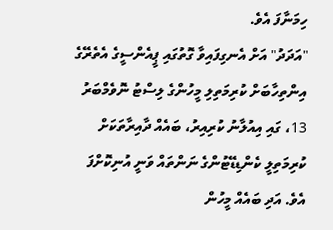ހިމަނާފަ އެވެ.
"އަދަދު" އަށް އެނގިފައިވާ ގޮތުގައި ޕީއެންސީގެ އެތެރޭގެ އިންތިހާބަށް ކުރިމަތިލި މީހުންގެ ލިސްޓު ނޮވެމްބަރު 13، ގައި އިއުލާނު ކުރިއިރު، ބައެއް ދާއިރާތަކަށް ކުރިމަތިލީ ކެންޑިޑޭޓުންގެ ނަންތައް ވަނީ އުނިކޮށްފަ އެވެ. އަދި ބައެއް މީހުން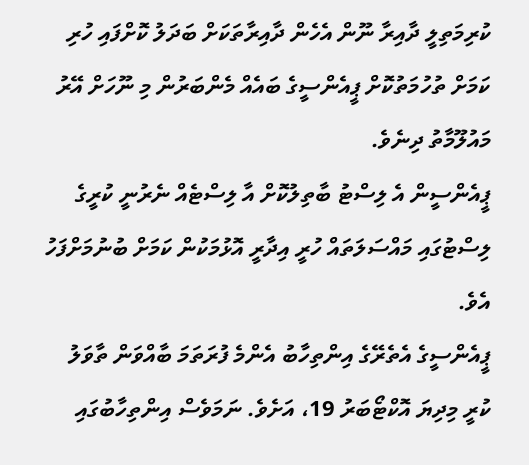ކުރިމަތިލީ ދާއިރާ ނޫން އެހެން ދާއިރާތަކަށް ބަދަލު ކޮށްފައި ހުރި ކަމަށް ތުހުމަތުކޮށް ޕީއެންސީގެ ބައެއް މެންބަރުން މި ނޫހަށް އޭރު މައުލޫމާތު ދިނެވެ.
ޕީއެންސީން އެ ލިސްޓު ބާތިލުކޮށް އާ ލިސްޓެއް ނެރުނީ ކުރީގެ ލިސްޓުގައި މައްސަލަތައް ހުރީ އިދާރީ އޮޅުމަކުން ކަމަށް ބުނުމަށްފަހު އެވެ.
ޕީއެންސީގެ އެތެރޭގެ އިންތިހާބު އެންމެ ފުރަތަމަ ބާއްވަން ތާވަލު ކުރީ މިދިޔަ އޮކްޓޯބަރު 19، އަށެވެ. ނަމަވެސް އިންތިހާބުގައި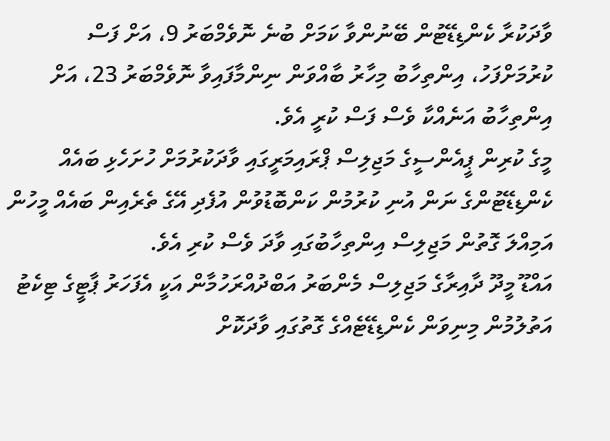ވާދަކުރާ ކެންޑިޑޭޓުން ބޭނުންވާ ކަމަށް ބުނެ ނޮވެމްބަރު 9، އަށް ފަސް ކުރުމަށްފަހު، އިންތިހާބު މިހާރު ބާއްވަން ނިންމާފައިވާ ނޮވެމްބަރު 23، އަށް އިންތިހާބު އަނެއްކާ ވެސް ފަސް ކުރީ އެވެ.
މީގެ ކުރިން ޕީއެންސީގެ މަޖިލިސް ޕްރައިމަރީގައި ވާދަކުރުމަށް ހުށަހެޅި ބައެއް ކެންޑިޑޭޓުންގެ ނަން އުނި ކުރުމުން ކަންބޮޑުވުން އުފެދި އޭގެ ތެރެއިން ބައެއް މީހުން އަމިއްލަ ގޮތުން މަޖިލިސް އިންތިހާބުގައި ވާދަ ވެސް ކުރި އެވެ.
އައްޑޫ މީދޫ ދާއިރާގެ މަޖިލިސް މެންބަރު އަބްދުއްރަހުމާން އަކީ އެފަހަރު ޕާޓީގެ ޓިކެޓު އަތުލުމުން މިނިވަން ކެންޑިޑޭޓެއްގެ ގޮތުގައި ވާދަކޮށް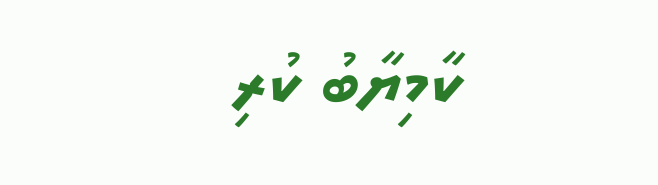ކާމިޔާބު ކުރި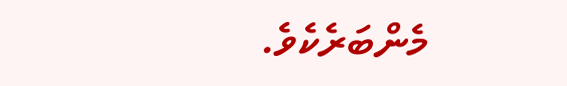މެންބަރެކެވެ.